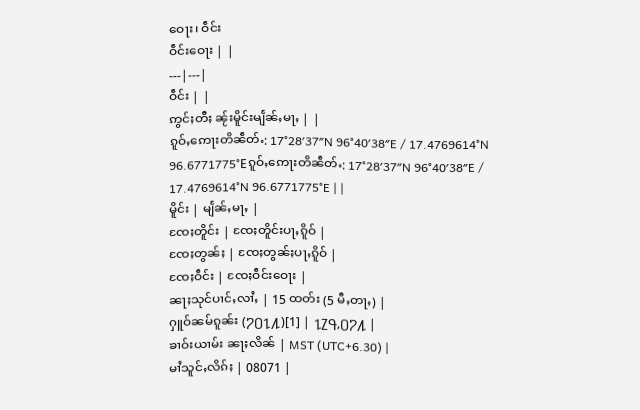ဝေႃး၊ ဝဵင်း
ဝဵင်းဝေႃး | |
---|---|
ဝဵင်း | |
ဢွင်ႈတီႈ ၼႂ်းမိူင်းမျႅၼ်ႇမႃႇ | |
ၵူဝ်ႇဢေႃးတိၼဵတ်ႉ: 17°28′37″N 96°40′38″E / 17.4769614°N 96.6771775°Eၵူဝ်ႇဢေႃးတိၼဵတ်ႉ: 17°28′37″N 96°40′38″E / 17.4769614°N 96.6771775°E | |
မိူင်း | မျႅၼ်ႇမႃႇ |
ၸႄႈတိူင်း | ၸႄႈတိူင်းပႃႇၵိူဝ် |
ၸႄႈတွၼ်ႈ | ၸႄႈတွၼ်ႈပႃႇၵိူဝ် |
ၸႄႈဝဵင်း | ၸႄႈဝဵင်းဝေႃး |
ၼႃႈသုင်ပၢင်ႇလၢႆႇ | 15 ထတ်း (5 မီႇတႃႇ) |
ႁူဝ်ၼမ်ၵူၼ်း (႒႐႑႔)[1] | ႑႗႖,႐႒႔ |
ၶၢဝ်းယၢမ်း ၼႃႈလိၼ် | MST (UTC+6.30) |
မၢႆသူင်ႇလိၵ်ႈ | 08071 |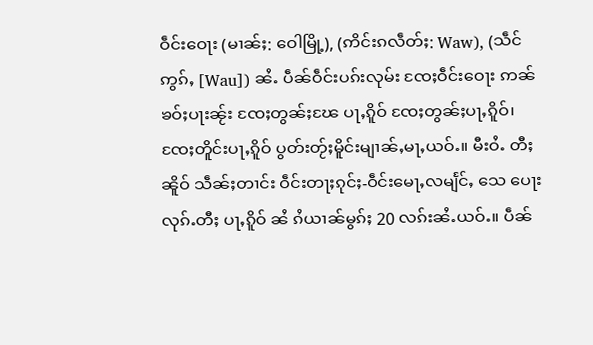ဝဵင်းဝေႃး (မၢၼ်ႈ: ဝေါမြို့), (ဢိင်းၵလဵတ်ႈ: Waw), (သဵင်ဢွၵ်ႇ [Wau]) ၼႆႉ ပဵၼ်ဝဵင်းပၵ်းလုမ်း ၸႄႈဝဵင်းဝေႃး ဢၼ်ၶဝ်ႈပႃးၼႂ်း ၸႄႈတွၼ်ႈၽႄ ပႃႇၵိူဝ် ၸႄႈတွၼ်ႈပႃႇၵိူဝ်၊ ၸႄႈတိူင်းပႃႇၵိူဝ် ပွတ်းတႂ်ႈမိူင်းမျၢၼ်ႇမႃႇယဝ်ႉ။ မီးဝႆႉ တီႈၼိူဝ် သဵၼ်ႈတၢင်း ဝဵင်းတႃႈၵုင်ႈ-ဝဵင်းမေႃႇလမျႅင်ႇ သေ ပေႃးလုၵ်ႉတီႈ ပႃႇၵိူဝ် ၼႆ ၵႆယၢၼ်မွၵ်ႈ 20 လၵ်းၼႆႉယဝ်ႉ။ ပဵၼ်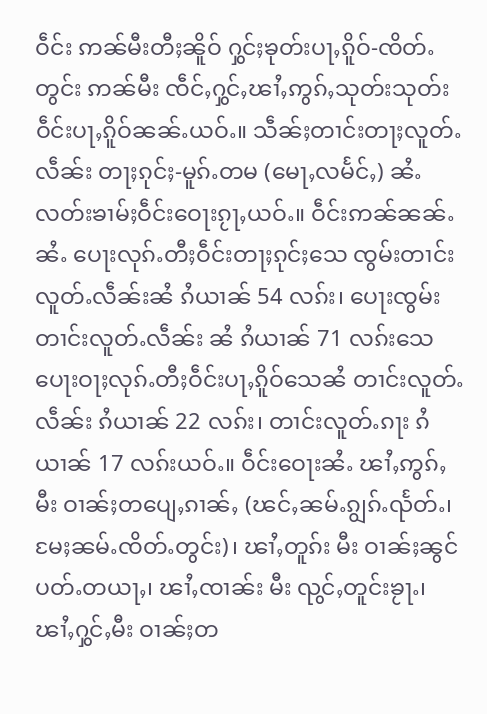ဝဵင်း ဢၼ်မီးတီႈၼိူဝ် ႁွင်ႈၶုတ်းပႃႇၵိူဝ်-ၸိတ်ႉတွင်း ဢၼ်မီး ၸဵင်ႇႁွင်ႇၽၢႆႇဢွၵ်ႇသုတ်းသုတ်း ဝဵင်းပႃႇၵိူဝ်ၼၼ်ႉယဝ်ႉ။ သဵၼ်ႈတၢင်းတႃႈလူတ်ႉလဵၼ်း တႃႈၵုင်ႈ-မူၵ်ႉတမ (မေႃႇလမႅင်ႇ) ၼႆႉ လတ်းၶၢမ်ႈဝဵင်းဝေႃးၵႂႃႇယဝ်ႉ။ ဝဵင်းဢၼ်ၼၼ်ႉၼႆႉ ပေႃးလုၵ်ႉတီႈဝဵင်းတႃႈၵုင်ႈသေ ၸွမ်းတၢင်းလူတ်ႉလဵၼ်းၼႆ ၵႆယၢၼ် 54 လၵ်း၊ ပေႃးၸွမ်းတၢင်းလူတ်ႉလဵၼ်း ၼႆ ၵႆယၢၼ် 71 လၵ်းသေ ပေႃးဝႃႈလုၵ်ႉတီႈဝဵင်းပႃႇၵိူဝ်သေၼႆ တၢင်းလူတ်ႉလဵၼ်း ၵႆယၢၼ် 22 လၵ်း၊ တၢင်းလူတ်ႉၵႃး ၵႆယၢၼ် 17 လၵ်းယဝ်ႉ။ ဝဵင်းဝေႃးၼႆႉ ၽၢႆႇဢွၵ်ႇမီး ဝၢၼ်ႈတပျေႇၵၢၼ်ႇ (ၽင်ႇၼမ်ႉၵျွၵ်ႉၺႅတ်ႉ၊ မႄႈၼမ်ႉၸိတ်ႉတွင်း)၊ ၽၢႆႇတူၵ်း မီး ဝၢၼ်ႈၼွင်ပတ်ႉတယႃႇ၊ ၽၢႆႇၸၢၼ်း မီး ၺွင်ႇတူင်းၶႂႃႉ၊ ၽၢႆႇႁွင်ႇမီး ဝၢၼ်ႈတ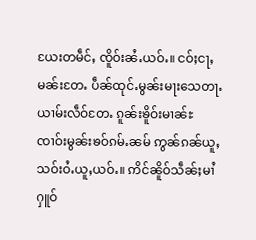ယႄးတမဵင်ႇ ၸိူဝ်းၼႆႉယဝ်ႉ။ ငဝ်ႈငႃႇမၼ်းတႄႉ ပဵၼ်ထုင်ႉမွၼ်းမႃးသေတႃႉ ယၢမ်းလဵဝ်တႄႉ ၵူၼ်းၶိူဝ်းမၢၼ်ႊ ၸၢဝ်းမွၼ်းၶဝ်ၵမ်ႉၼမ် ဢွၼ်ၵၼ်ယူႇသဝ်းဝႆႉယူႇယဝ်ႉ။ ဢိင်ၼိူဝ်သဵၼ်ႈမၢႆႁူဝ်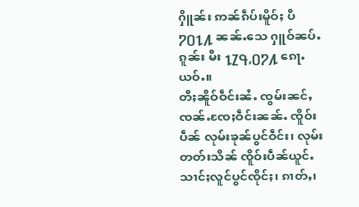ႁိူၼ်း ဢၼ်ၵဵပ်းမိူဝ်ႈ ပီ ႒႐႑႔ ၼၼ်ႉသေ ႁူဝ်ၼပ်ႉၵူၼ်း မီး ႑႗႖,႐႒႔ ၵေႃႉယဝ်ႉ။
တီႈၼိူဝ်ဝဵင်းၼႆႉ ၸွမ်းၼင်ႇၸၼ်ႉၸႄႈဝဵင်းၼၼ်ႉ ၸိူဝ်းပဵၼ် လုမ်းၶုၼ်ပွင်ဝဵင်း၊ လုမ်းတတ်းသိၼ် ၸိူဝ်းပဵၼ်ယူင်ႉသၢင်ႈလူင်ပွင်ၸိုင်ႈ၊ ၵၢတ်ႇ၊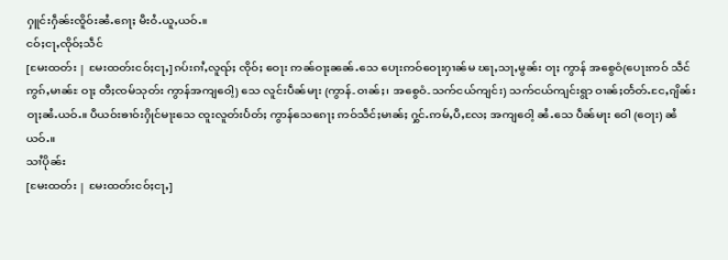ႁူင်းႁဵၼ်းၸိူဝ်းၼႆႉၵေႃႈ မီးဝႆႉယူႇယဝ်ႉ။
ငဝ်ႈငႃႇၸိုဝ်ႈသဵင်
[မႄးထတ်း | မႄးထတ်းငဝ်ႈငႃႇ]ၵပ်းၵၢႆႇလူၺ်ႈ ၸိုဝ်ႈ ဝေႃး ဢၼ်ဝႃႈၼၼ်ႉသေ ပေႃးဢဝ်ဝေႃးႁၢၼ်မ ၽႃႇသႃႇမွၼ်း ဝႃႈ ကွာန် အစွေဝံ(ပေႃးဢဝ် သဵင်ဢွၵ်ႇမၢၼ်ႊ ဝႃႈ တီႈၸမ်သုတ်း ကွာန်အကျဝေါ့) သေ လူင်းပဵၼ်မႃး (ကွာန်-ဝၢၼ်ႈ၊ အစွေဝံ-သက်ငယ်ကျင်း) သက်ငယ်ကျင်းရွာ ဝၢၼ်ႈတႅတ်ႉငႄႇၵျိၼ်း ဝႃႈၼႆႉယဝ်ႉ။ ပီယဝ်းၶၢဝ်းႁိုင်မႃးသေ ၸူးလူတ်းပႅတ်ႈ ကွာန်သေၵေႃႈ ဢဝ်သဵင်ႈမၢၼ်ႈ ႁွင်ႉဢမ်ႇပီႇလႄႈ အကျဝေါ့ ၼႆႉသေ ပဵၼ်မႃး ဝေါ (ဝေႃး) ၼႆယဝ်ႉ။
သၢႆပိုၼ်း
[မႄးထတ်း | မႄးထတ်းငဝ်ႈငႃႇ]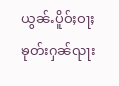ယွၼ်ႉပိူဝ်ႈဝႃႈ ၶုတ်းႁၼ်ၺႃး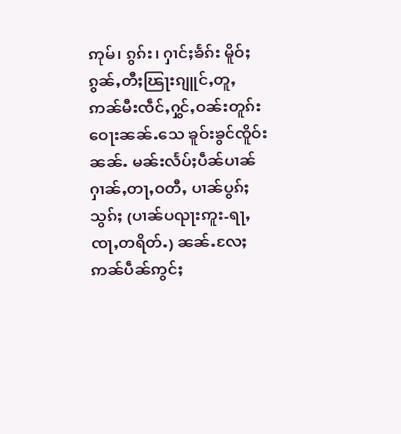ဢုမ်၊ ၵွၵ်း၊ ႁၢင်ႈၶႅၵ်း မိူဝ်ႈၵွၼ်ႇတီႈၽြႃးၵျူင်ႇတူႇ ဢၼ်မီးၸဵင်ႇႁွင်ႇဝၼ်းတူၵ်းဝေႃးၼၼ်ႉသေ ၶူဝ်းၶွင်ၸိူဝ်းၼၼ်ႉ မၼ်းလႅပ်ႈပဵၼ်ပၢၼ် ႁၢၼ်ႇတႃႇဝတီႇ ပၢၼ်ပွၵ်ႈသွၵ်ႈ (ပၢၼ်ပၺႃးဢူး-ရႃႇၸႃႇတရိတ်ႉ) ၼၼ်ႉလႄႈ ဢၼ်ပဵၼ်ဢွင်ႈ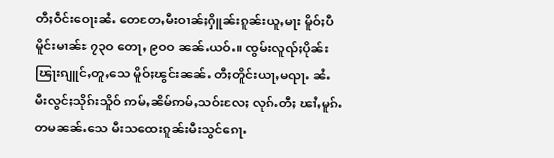တီႈဝဵင်းဝေႃးၼႆႉ တေတႄႇမီးဝၢၼ်ႈႁိူၼ်းၵူၼ်းယူႇမႃး မိူဝ်ႈပီမိူင်းမၢၼ်ႊ ၇၃ဝ တေႃႇ ၉ဝဝ ၼၼ်ႉယဝ်ႉ။ ၸွမ်းလူၺ်ႈပိုၼ်းၽြႃးၵျူင်ႇတူႇသေ မိူဝ်ႈၽွင်းၼၼ်ႉ တီႈတိူင်းယႃႇမၺႃႉ ၼႆႉ မီးလွင်ႈသိုၵ်းသိူဝ် ဢမ်ႇၼိမ်ဢမ်ႇသဝ်းလႄႈ လုၵ်ႉတီႈ ၽၢႆႇမူၵ်ႉတမၼၼ်ႉသေ မီးသထေးၵူၼ်းမီးသွင်ၵေႃႉ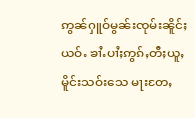ဢွၼ်ႁူဝ်မွၼ်းၸုမ်းၼိူင်ႈယဝ်ႉ ၶၢႆႉပၢႆႈဢွၵ်ႇတီႈယူႇမိူင်းသဝ်းသေ မႃးတႄႇ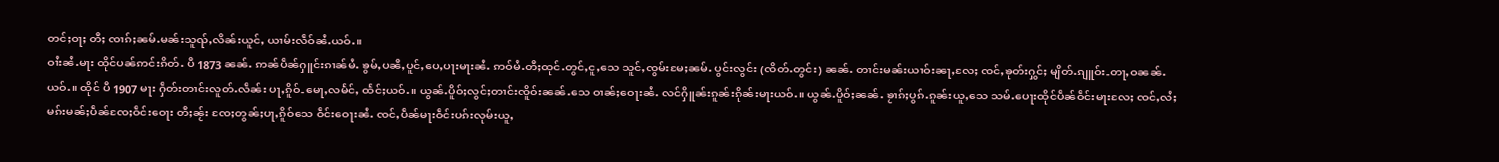တင်ႈဝႃႈ တီႈ ၸၢၵ်ႈၼမ်ႉမၼ်းသူၺ်ႇလိၼ်းယူင်ႇ ယၢမ်းလဵဝ်ၼႆႉယဝ်ႉ။
ဝၢႆးၼႆႉမႃး ထိုင်ပၼ်ဢင်းၵိတ်ႉ ပီ 1873 ၼၼ်ႉ ဢၼ်ပဵၼ်ႁူင်းၵၢၼ်မႆႉ ၶွမ်ႇပၼီႇပူင်ႇပေႇပႃးမႃးၼႆႉ ဢဝ်မႆႉတီႈထုင်ႉတွင်ႇငူႇသေ သူင်ႇၸွမ်းမႄႈၼမ်ႉ ပွင်းလွင်း (ၸိတ်ႉတွင်း) ၼၼ်ႉ တၢင်းမၼ်းယၢဝ်းၼႃႇလႄႈ ၸင်ႇၶုတ်းႁွင်ႈ မျိတ်ႉၵျူဝ်း-တႃႇဝၼၼ်ႉယဝ်ႉ။ ထိုင် ပီ 1907 မႃး ႁဵတ်းတၢင်းလူတ်ႉလဵၼ်း ပႃႇၵိူဝ်-မေႃႇလမႅင်ႇ ထႅင်ႈယဝ်ႉ။ ယွၼ်ႉပိူဝ်ႈလွင်ႈတၢင်းၸိူဝ်းၼၼ်ႉသေ ဝၢၼ်ႈဝေႃးၼႆႉ လင်ႁိူၼ်းၵူၼ်းၵိုၼ်းမႃးယဝ်ႉ။ ယွၼ်ႉပိူဝ်ႈၼၼ်ႉ ၶႂၢၵ်ႈပွၵ်ႉၵူၼ်းယူႇသေ သမ်ႉပေႃးထိုင်ပဵၼ်ဝဵင်းမႃးလႄႈ ၸင်ႇလႆႈမၵ်းမၼ်ႈပဵၼ်ၸႄႈဝဵင်းဝေႃး တီႈၼႂ်း ၸႄႈတွၼ်ႈပႃႇၵိူဝ်သေ ဝဵင်းဝေႃးၼႆႉ ၸင်ႇပဵၼ်မႃးဝဵင်းပၵ်းလုမ်းယူႇ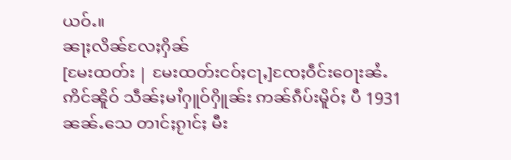ယဝ်ႉ။
ၼႃႈလိၼ်လႄႈႁိၼ်
[မႄးထတ်း | မႄးထတ်းငဝ်ႈငႃႇ]ၸႄႈဝဵင်းဝေႃးၼႆႉ ဢိင်ၼိူဝ် သဵၼ်ႈမၢႆႁူဝ်ႁိူၼ်း ဢၼ်ၵဵပ်းမိူဝ်ႈ ပီ 1931 ၼၼ်ႉသေ တၢင်ႈၵႂၢင်ႈ မီး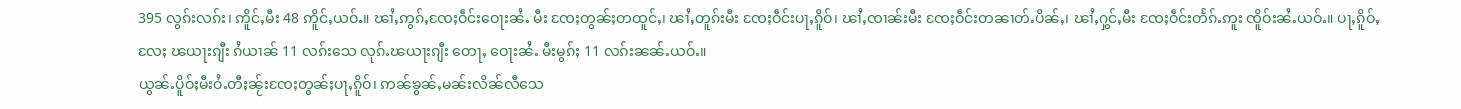395 လွၵ်းလၵ်း၊ ဢိူင်ႇမီး 48 ဢိူင်ႇယဝ်ႉ။ ၽၢႆႇဢွၵ်ႇၸႄႈဝဵင်းဝေႃးၼႆႉ မီး ၸႄႈတွၼ်ႈတထူင်ႇ၊ ၽၢႆႇတူၵ်းမီး ၸႄႈဝဵင်းပႃႇၵိူဝ်၊ ၽၢႆႇၸၢၼ်းမီး ၸႄႈဝဵင်းတၼၢတ်ႉပိၼ်ႇ၊ ၽၢႆႇႁွင်ႇမီး ၸႄႈဝဵင်းတႅၵ်ႉဢူး ၸိူဝ်းၼႆႉယဝ်ႉ။ ပႃႇၵိူဝ်ႇလႄႈ ၽယႃးၵျီး ၵႆယၢၼ် 11 လၵ်းသေ လုၵ်ႉၽယႃးၵျီး တေႃႇ ဝေႃးၼႆႉ မီးမွၵ်ႈ 11 လၵ်းၼၼ်ႉယဝ်ႉ။
ယွၼ်ႉပိူဝ်ႈမီးဝႆႉတီႈၼႂ်းၸႄႈတွၼ်ႈပႃႇၵိူဝ်၊ ဢၼ်ၶွၼ်ႇမၼ်းလိၼ်လီသေ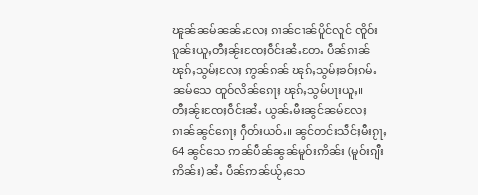ၽူၼ်ၼမ်ၼၼ်ႉလႄႈ ၵၢၼ်ငၢၼ်ပိူင်လူင် ၸိူဝ်းၵူၼ်းယူႇတီႈၼႂ်းၸႄႈဝဵင်းၼႆႉတႄႉ ပဵၼ်ၵၢၼ်ၽုၵ်ႇသွမ်ႈလႄႈ ဢွၼ်ၵၼ် ၽုၵ်ႇသွမ်ႈၶဝ်ႈၵမ်ႉၼမ်သေ ထူဝ်လိၼ်ၵေႃႈ ၽုၵ်ႇသွမ်ပႃးယူႇ။ တီႈၼႂ်းၸႄႈဝဵင်းၼႆႉ ယွၼ်ႉမီးၼွင်ၼမ်လႄႈ ၵၢၼ်ၼွင်ၵေႃႈ ႁဵတ်းယဝ်ႉ။ ၼွင်တင်းသဵင်ႈမီးၵႂႃႇ 64 ၼွင်သေ ဢၼ်ပဵၼ်ၼွၼ်မူဝ်းဢိၼ်း (မူဝ်းၵျီးဢိၼ်း) ၼႆႉ ပဵၼ်ဢၼ်ယႂ်ႇသေ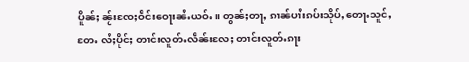ပိူၼ်ႈ ၼႂ်းၸႄႈဝဵင်းဝေႃးၼႆႉယဝ်ႉ။ တွၼ်ႈတႃႇ ၵၢၼ်ပၢႆးၵပ်းသိုပ်ႇတေႃႉသူင်ႇတႄႉ လႆႈပိုင်ႈ တၢင်းလူတ်ႉလဵၼ်းလႄႈ တၢင်းလူတ်ႉၵႃး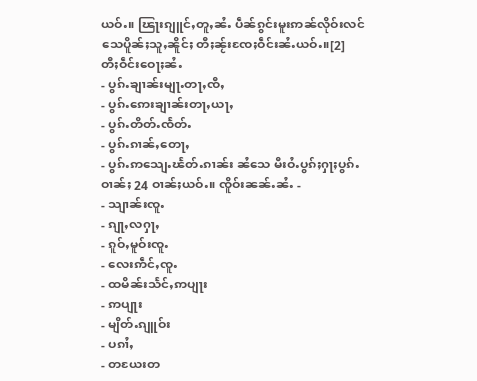ယဝ်ႉ။ ၽြႃးၵျူင်ႇတူႇၼႆႉ ပဵၼ်ၵွင်းမူးဢၼ်လိုဝ်းလင်သေပိူၼ်ႈသူႇၼိူင်ႈ တီႈၼႂ်းၸႄႈဝဵင်းၼႆႉယဝ်ႉ။[2]
တီႈဝဵင်းဝေႃႈၼႆႉ
- ပွၵ်ႉၶျၢၼ်းမျႃႉတႃႇၸီႇ
- ပွၵ်ႉဢေးၶျၢၼ်းတႃႇယႃႇ
- ပွၵ်ႉတိတ်ႉၸႅတ်ႉ
- ပွၵ်ႉၵၢၼ်ႇတေႃႇ
- ပွၵ်ႉဢသျေႉၽႅတ်ႉၵၢၼ်း ၼႆသေ မီးဝႆႉပွၵ်ႈႁႃႈပွၵ်ႉ ဝၢၼ်ႈ 24 ဝၢၼ်ႈယဝ်ႉ။ ၸိူဝ်းၼၼ်ႉၼႆႉ -
- သျၢၼ်းၸူႉ
- ၵျႃႇလႁႃႇ
- ၵူဝ်ႇမူဝ်းၸူႉ
- လေးဢဵင်ႇၸူႉ
- ထမိၼ်းသႅင်ႇဢပျႃး
- ဢပျႃး
- မျိတ်ႉၵျူဝ်း
- ပၵၢႆႇ
- တယႄးတ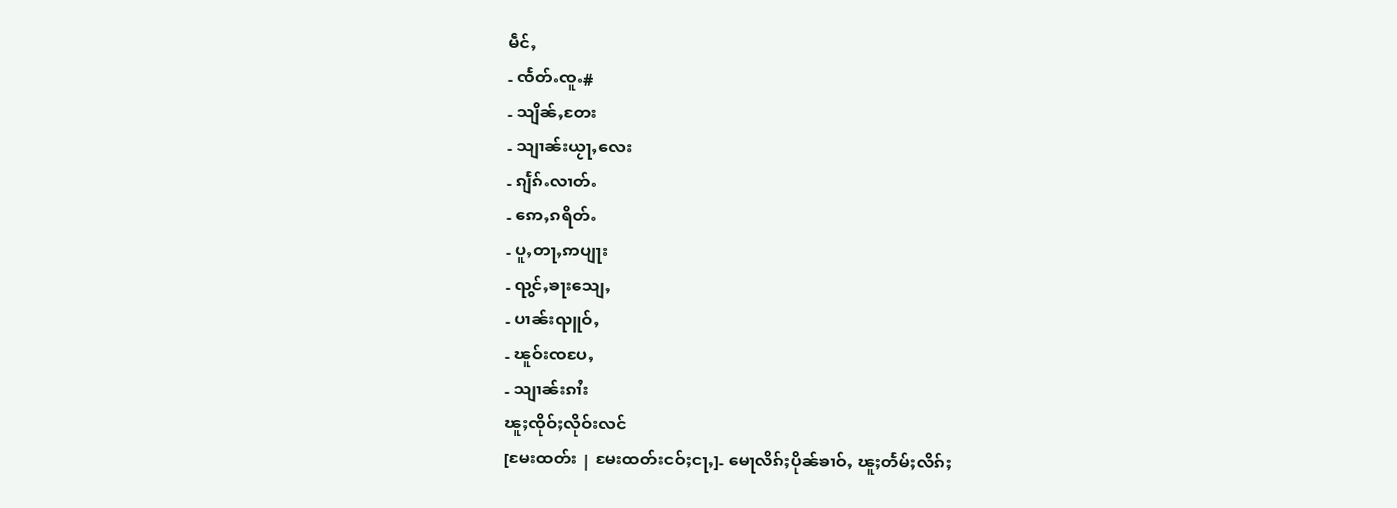မဵင်ႇ
- ၸႅတ်ႉၸူႉ#
- သျိၼ်ႇတႄး
- သျၢၼ်းယႂႃႇလေး
- ၵျႅၵ်ႉလၢတ်ႉ
- ဢေႇၵရိတ်ႉ
- ပူႇတႃႇဢပျႃး
- ၺွင်ႇၶႃးသျေႇ
- ပၢၼ်းၺူဝ်ႇ
- ၽူဝ်းၸပႄႇ
- သျၢၼ်းၵၢႆး
ၽူႈၸိုဝ်ႈလိုဝ်းလင်
[မႄးထတ်း | မႄးထတ်းငဝ်ႈငႃႇ]- မေႃလိၵ်ႈပိုၼ်ၶၢဝ်ႇ ၽူႈတႅမ်ႈလိၵ်ႈ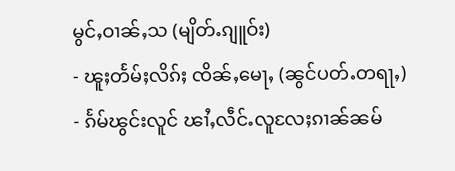မွင်ႇဝၢၼ်ႇသ (မျိတ်ႉၵျူဝ်း)
- ၽူႈတႅမ်ႈလိၵ်ႈ ၸိၼ်ႇမေႃႇ (ၼွင်ပတ်ႉတရႃႇ)
- ၵႅမ်ၽွင်းလူင် ၽၢႆႇလဵင်ႉလူလႄႈၵၢၼ်ၼမ်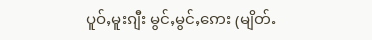ပူဝ်ႇမူးၵျီး မွင်ႇမွင်ႇဢေး (မျိတ်ႉ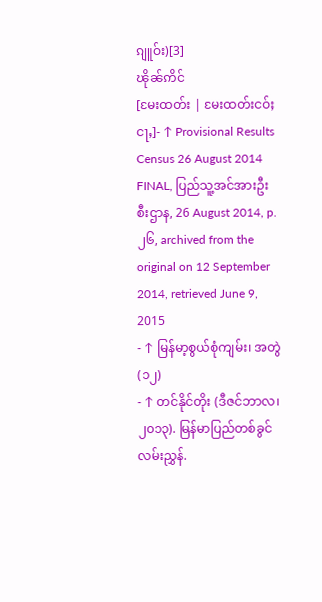ၵျူဝ်း)[3]
ၽိုၼ်ဢိင်
[မႄးထတ်း | မႄးထတ်းငဝ်ႈငႃႇ]- ↑ Provisional Results Census 26 August 2014 FINAL, ပြည်သူ့အင်အားဦးစီးဌာန, 26 August 2014, p. ၂၆, archived from the original on 12 September 2014, retrieved June 9, 2015
- ↑ မြန်မာ့စွယ်စုံကျမ်း၊ အတွဲ(၁၂)
- ↑ တင်နိုင်တိုး (ဒီဇင်ဘာလ၊ ၂၀၁၃). မြန်မာပြည်တစ်ခွင် လမ်းညွှန်.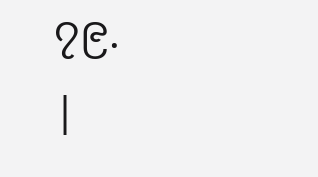၇၉.
|